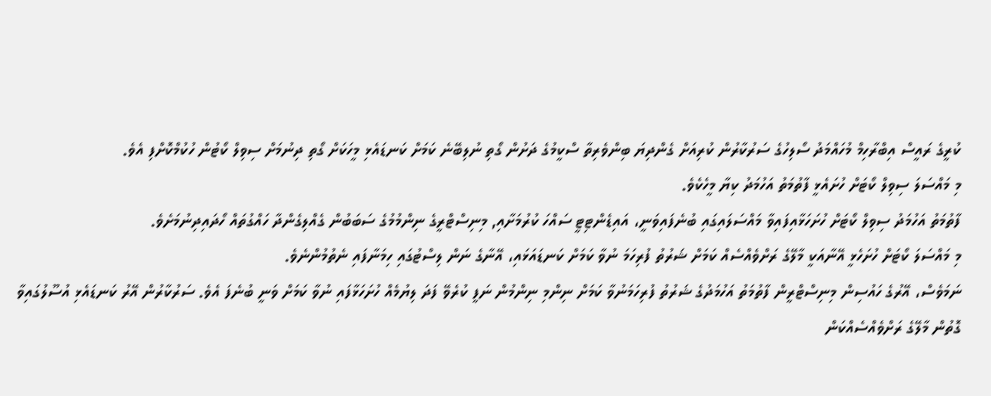ކުރީގެ ރައީސް އިބްރާހިމް މުހައްމަދު ސޯލިހުގެ ސަރުކާރުން ކުރިއަށް ގެންދިޔަ ބިންވެރިތާ ސްކީމުގެ ދަށުން ގޯތި ނުލިބޭނެ ކަމަށް ކަނޑައެޅި މީހަކަށް ގޯތި ދިނުމަށް ސިވިލް ކޯޓުން ހުކުމްކޮށްފި އެވެ.
މި މައްސަލަ ސިވިލް ކޯޓަށް ހުށައެޅީ ފާތުމަތު އަހުމަދު ކިޔާ މީހެކެވެ.
ފާތުމަތު އަހުމަދު ސިވިލް ކޯޓަށް ހުށަހަޅާއިފައިވާ މައްސަލައިގައި ބުނެފައިވަނީ، އައިޑެންޓިޓީ ސައްހަ ކުރުމަށާއި, މިނިސްޓްރީގެ ނިންމުމުގެ ސަބަބުން ގެއްލިގެންދާ ހައްގުތައް ހޯދައިދިނުމަށެވެ.
މި މައްސަލަ ކޯޓަށް ހުށަހެޅީ އޭނާއަކީ މާލޭގެ ރަށްވެއްސެއް ކަމަށް ޝަރުތު ފުރިހަމަ ނުވާ ކަމަށް ކަނޑައަޅައި، އޭނާގެ ނަން ލިސްޓުގައި ހިމަނާފައި ނެތުމުންނެވެ.
ނަމަވެސް، އޭރުގެ ހައުސިން މިނިސްޓްރީން ފާތުމަތު އަހުމަދުގެ ޝަރުތު ފުރިހަމަނުވާ ކަމަށް ނިންމި ނިންމުން ނަފީ ކުރެވޭ ފަދަ ލިޔުމެއް ހުށަހަޅާފައި ނުވާ ކަމަށް ވަނީ ބުނެފަ އެވެ. ސަރުކާރުން އޭރު ކަނޑައެޅި އުސޫލުގައިވާ ގޮތުން މާލޭގެ ރަށްވެއްސެއްކަން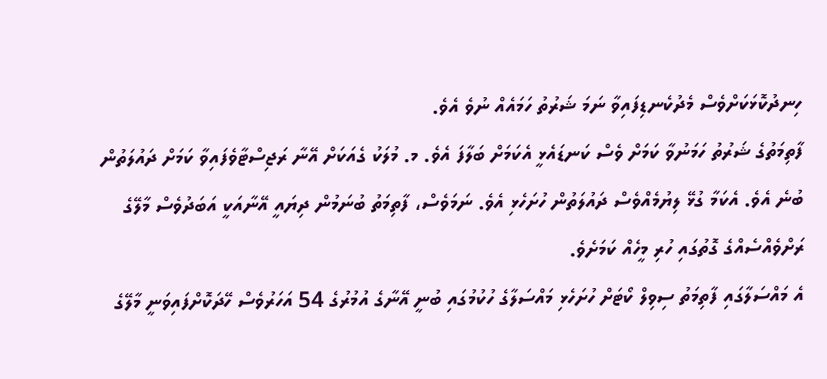ހިނދުކޮޅަކަށްވެސް މެދުކެނޑިފައިވާ ނަމަ ޝަރުތު ހަމައެއް ނުވެ އެވެ.
ފާތިމަތުގެ ޝަރުތު ހަމަނުވާ ކަމަށް ވެސް ކަނޑައެޅީ އެކަމަށް ބަލާފަ އެވެ. މ. މުލަކު ގެއަކަށް އޭނާ ރަޖިސްޓާވެފައިވާ ކަމަށް ދައުލަތުން ބުނެ އެވެ. އެކަމާ ގުޅޭ ލިޔުމެއްވެސް ދައުލަތުން ހުށަހެޅި އެވެ. ނަމަވެސް، ފާތިމަތު ބުނަމުން ދިޔައީ އޭނާއަކީ އަބަދުވެސް މާލޭގެ ރަށްވެއްސެއްގެ ގޮތުގައި ހުރި މީހެއް ކަމަށެވެ.
އެ މައްސަލާގައި ފާތިމަތު ސިވިލް ކޯޓަށް ހުށަހެޅި މައްސަލާގެ ހުކުމުގައި ބުނީ އޭނާގެ އުމުރުގެ 54 އަހަރުވެސް ހޭދަކޮށްފައިވަނީ މާލޭގެ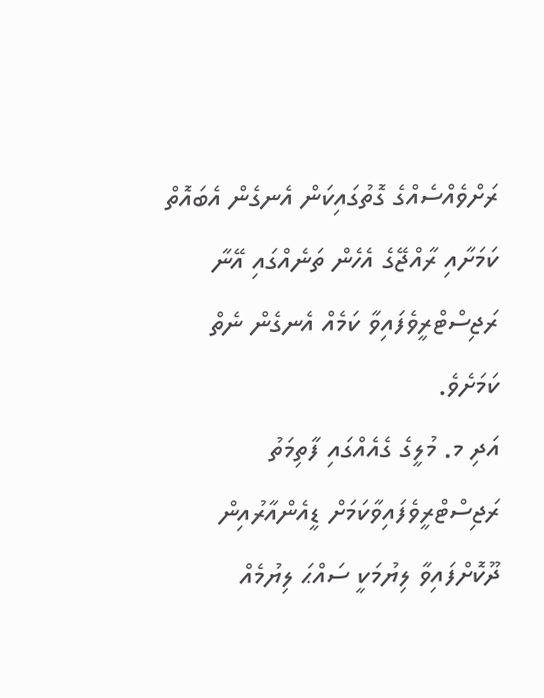ރަށްވެއްސެއްގެ ގޮތުގައިކަން އެނގެން އެބައޮތް ކަމަށާއި ރާއްޖޭގެ އެހެން ތަނެއްގައި އޭނާ ރަޖިސްޓްރީވެފައިވާ ކަމެއް އެނގެން ނެތް ކަމަށެވެ.
އަދި މ. މުލީގެ ގެއެއްގައި ފާތިމަތު ރަޖިސްޓްރީވެފައިވާކަމަށް ޑީއެންއާރުއިން ދޫކޮށްފައިވާ ލިޔުމަކީ ސައްޙަ ލިޔުމެއް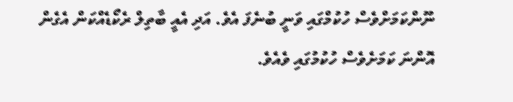ނޫންކަމަށްވެސް ހުކުމްގައި ވަނީ ބުނެފަ އެވެ. އަދި އެއީ ބާތިލް ރެކޯޑެއްކަން އެގެން އޮންނަ ކަމަށެވެސް ހުކުމުގައި ވެއެވެ.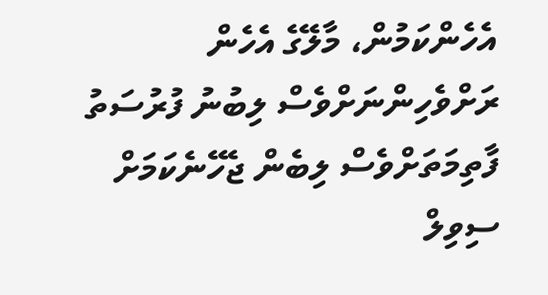އެހެންކަމުން، މާލޭގެ އެހެން ރަށްވެހިންނަށްވެސް ލިބުނު ފުރުސަތު ފާތިމަތަށްވެސް ލިބެން ޖެހޭނެކަމަށް ސިވިލް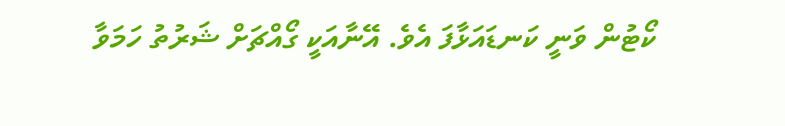ކޯޓުން ވަނީ ކަނޑައަޅާފަ އެވެ. އޭނާއަކީ ގޯއްޗަށް ޝަރުތު ހަމަވާ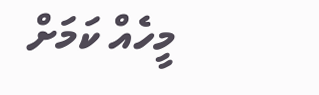މީހެއް ކަމަށް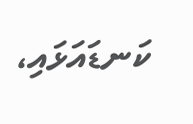ކަނޑައަޅައި،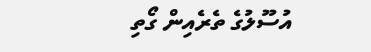އުސޫލުގެ ތެރެއިން ގޯތި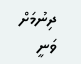ދިނުމަށް ވަނީ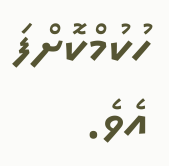ހުކުމްކޮށްފަ އެވެ.